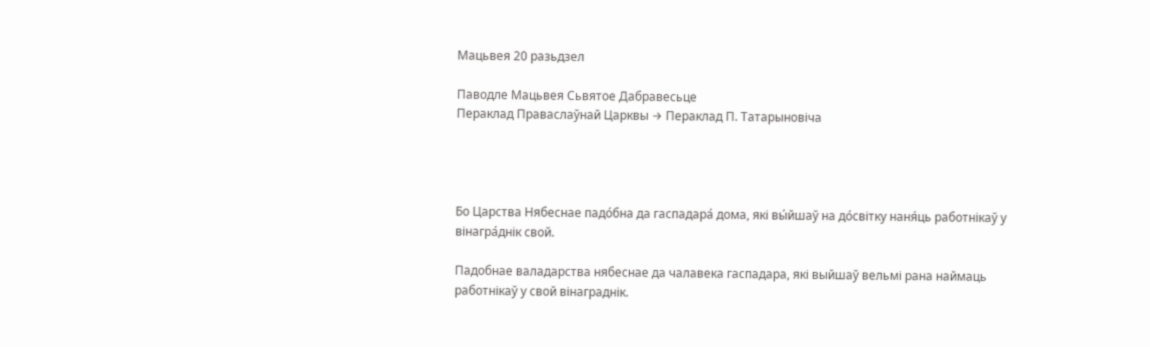Мацьвея 20 разьдзел

Паводле Мацьвея Сьвятое Дабравесьце
Пераклад Праваслаўнай Царквы → Пераклад П. Татарыновіча




Бо Царства Нябеснае падо́бна да гаспадара́ дома, які вы́йшаў на до́світку наня́ць работнікаў у вінагра́днік свой.

Падобнае валадарства нябеснае да чалавека гаспадара, які выйшаў вельмі рана наймаць работнікаў у свой вінаграднік.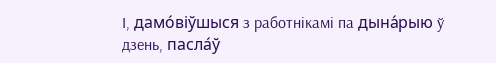І, дамо́віўшыся з работнікамі па дына́рыю ў дзень, пасла́ў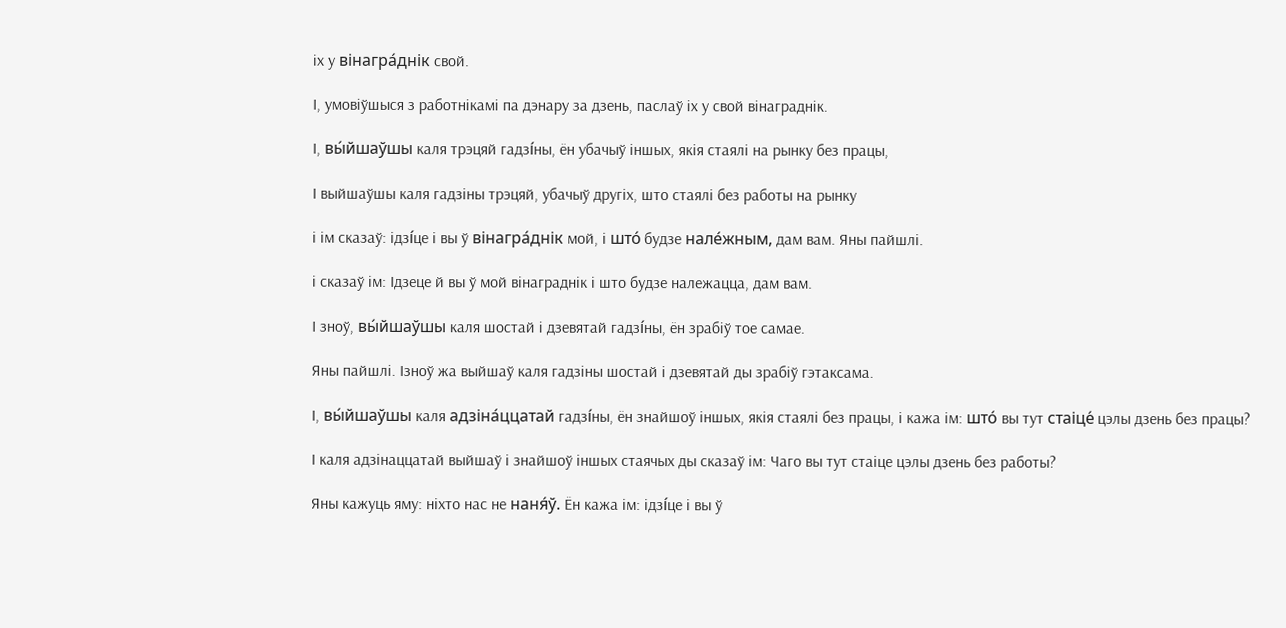іх у вінагра́днік свой.

І, умовіўшыся з работнікамі па дэнару за дзень, паслаў іх у свой вінаграднік.

І, вы́йшаўшы каля трэцяй гадзíны, ён убачыў іншых, якія стаялі на рынку без працы,

І выйшаўшы каля гадзіны трэцяй, убачыў другіх, што стаялі без работы на рынку

і ім сказаў: ідзíце і вы ў вінагра́днік мой, і што́ будзе нале́жным, дам вам. Яны пайшлі.

і сказаў ім: Ідзеце й вы ў мой вінаграднік і што будзе належацца, дам вам.

І зноў, вы́йшаўшы каля шостай і дзевятай гадзíны, ён зрабіў тое самае.

Яны пайшлі. Ізноў жа выйшаў каля гадзіны шостай і дзевятай ды зрабіў гэтаксама.

І, вы́йшаўшы каля адзіна́ццатай гадзíны, ён знайшоў іншых, якія стаялі без працы, і кажа ім: што́ вы тут стаіце́ цэлы дзень без працы?

І каля адзінаццатай выйшаў і знайшоў іншых стаячых ды сказаў ім: Чаго вы тут стаіце цэлы дзень без работы?

Яны кажуць яму: ніхто нас не наня́ў. Ён кажа ім: ідзíце і вы ў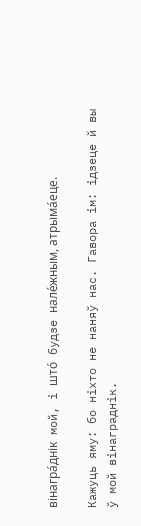вінагра́днік мой, і што́ будзе нале́жным, атрыма́еце.

Кажуць яму: бо ніхто не наняў нас. Гавора ім: ідзеце й вы ў мой вінаграднік.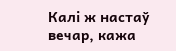Калі ж настаў вечар, кажа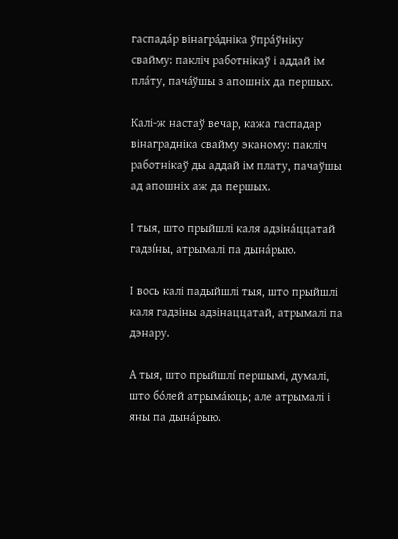гаспада́р вінагра́дніка ўпра́ўніку свайму: пакліч работнікаў і аддай ім пла́ту, пача́ўшы з апошніх да першых.

Калі-ж настаў вечар, кажа гаспадар вінаградніка свайму эканому: пакліч работнікаў ды аддай ім плату, пачаўшы ад апошніх аж да першых.

І тыя, што прыйшлі каля адзіна́ццатай гадзíны, атрымалі па дына́рыю.

І вось калі падыйшлі тыя, што прыйшлі каля гадзіны адзінаццатай, атрымалі па дэнару.

А тыя, што прыйшлí першымі, думалі, што бо́лей атрыма́юць; але атрымалі і яны па дына́рыю.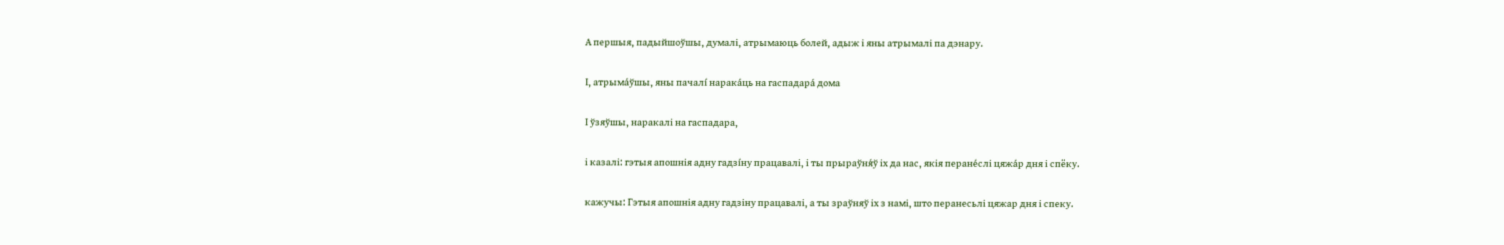А першыя, падыйшоўшы, думалі, атрымаюць болей, адыж і яны атрымалі па дэнару.

І, атрыма́ўшы, яны пачалí нарака́ць на гаспадара́ дома

І ўзяўшы, наракалі на гаспадара,

і казалі: гэтыя апошнія адну гадзíну працавалі, і ты прыраўня́ў іх да нас, якія перане́слі цяжа́р дня і спёку.

кажучы: Гэтыя апошнія адну гадзіну працавалі, а ты зраўняў іх з намі, што перанесьлі цяжар дня і спеку.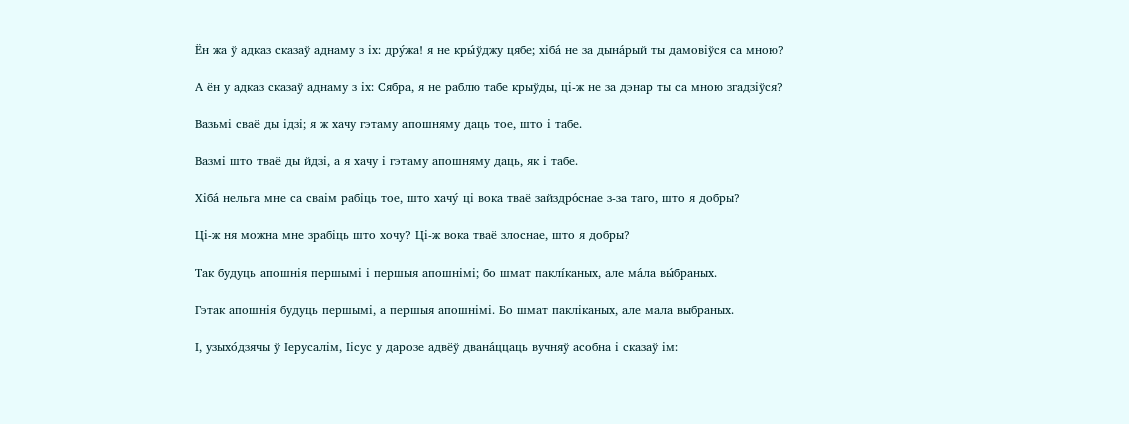Ён жа ў адказ сказаў аднаму з іх: дру́жа! я не кры́ўджу цябе; хіба́ не за дына́рый ты дамовіўся са мною?

А ён у адказ сказаў аднаму з іх: Сябра, я не раблю табе крыўды, ці-ж не за дэнар ты са мною згадзіўся?

Вазьмі сваё ды ідзі; я ж хачу гэтаму апошняму даць тое, што і табе.

Вазмі што тваё ды йдзі, а я хачу і гэтаму апошняму даць, як і табе.

Хіба́ нельга мне са сваім рабіць тое, што хачу́ ці вока тваё зайздро́снае з-за таго, што я добры?

Ці-ж ня можна мне зрабіць што хочу? Ці-ж вока тваё злоснае, што я добры?

Так будуць апошнія першымі і першыя апошнімі; бо шмат паклíканых, але ма́ла вы́браных.

Гэтак апошнія будуць першымі, а першыя апошнімі. Бо шмат пакліканых, але мала выбраных.

І, узыхо́дзячы ў Іерусалім, Іісус у дарозе адвёў двана́ццаць вучняў асобна і сказаў ім: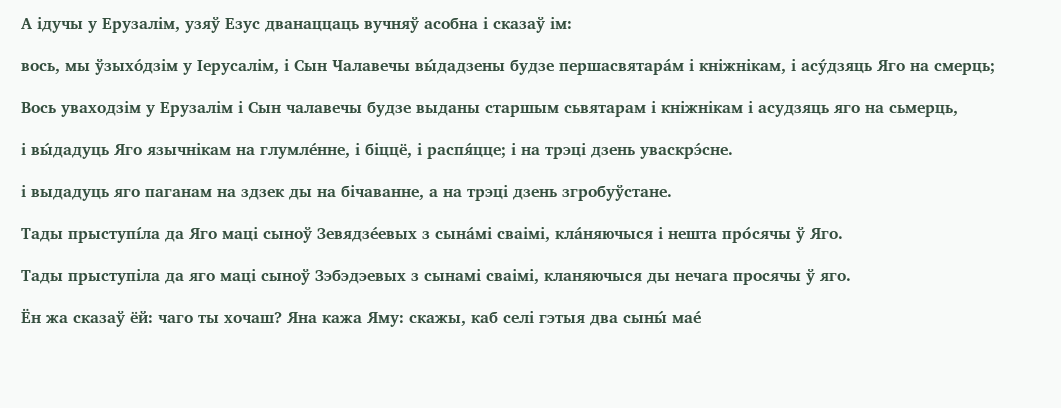А ідучы у Ерузалім, узяў Езус дванаццаць вучняў асобна і сказаў ім:

вось, мы ўзыхо́дзім у Іерусалім, і Сын Чалавечы вы́дадзены будзе першасвятара́м і кніжнікам, і асу́дзяць Яго на смерць;

Вось уваходзім у Ерузалім і Сын чалавечы будзе выданы старшым сьвятарам і кніжнікам і асудзяць яго на сьмерць,

і вы́дадуць Яго язычнікам на глумле́нне, і біццё, і распя́цце; і на трэці дзень уваскрэ́сне.

і выдадуць яго паганам на здзек ды на бічаванне, а на трэці дзень згробуўстане.

Тады прыступíла да Яго маці сыноў Зевядзе́евых з сына́мі сваімі, кла́няючыся і нешта про́сячы ў Яго.

Тады прыступіла да яго маці сыноў Зэбэдэевых з сынамі сваімі, кланяючыся ды нечага просячы ў яго.

Ён жа сказаў ёй: чаго ты хочаш? Яна кажа Яму: скажы, каб селі гэтыя два сыны́ мае́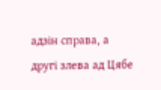адзін справа, а другі злева ад Цябе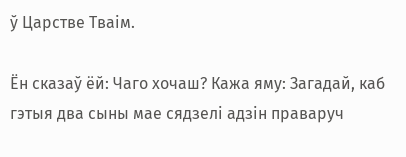ў Царстве Тваім.

Ён сказаў ёй: Чаго хочаш? Кажа яму: Загадай, каб гэтыя два сыны мае сядзелі адзін праваруч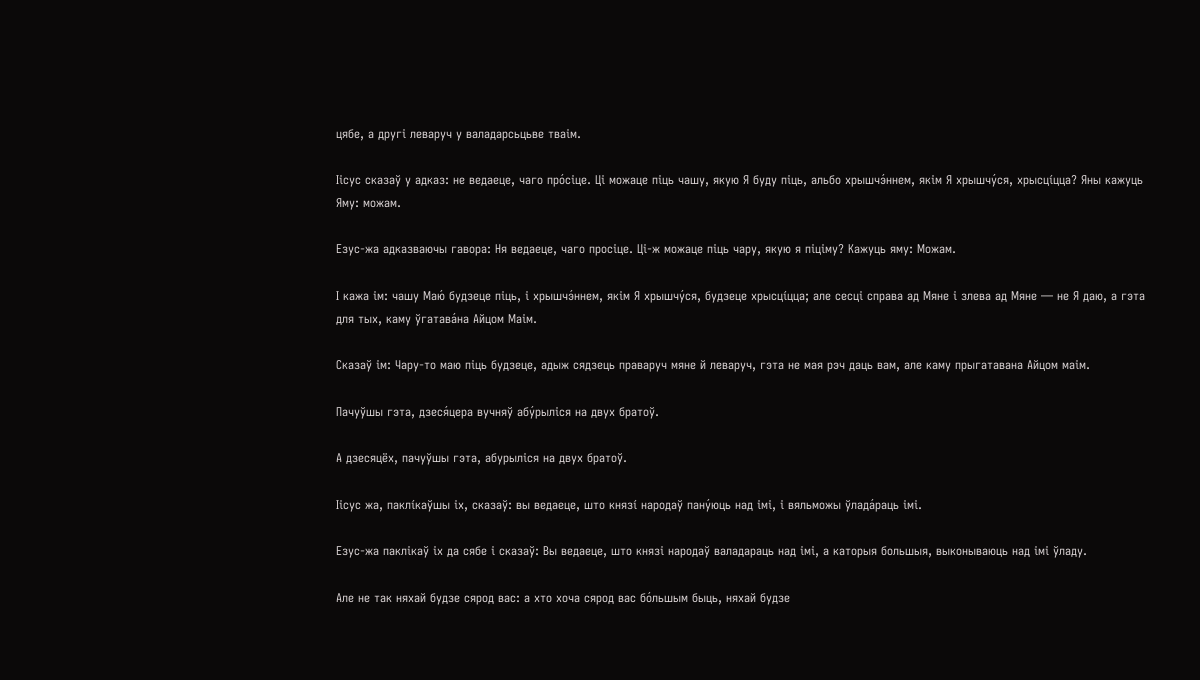цябе, а другі леваруч у валадарсьцьве тваім.

Іісус сказаў у адказ: не ведаеце, чаго про́сіце. Ці можаце піць чашу, якую Я буду піць, альбо хрышчэ́ннем, якім Я хрышчу́ся, хрысцíцца? Яны кажуць Яму: можам.

Езус-жа адказваючы гавора: Ня ведаеце, чаго просіце. Ці-ж можаце піць чару, якую я піціму? Кажуць яму: Можам.

І кажа ім: чашу Маю́ будзеце піць, і хрышчэ́ннем, якім Я хрышчу́ся, будзеце хрысцíцца; але сесці справа ад Мяне і злева ад Мяне — не Я даю, а гэта для тых, каму ўгатава́на Айцом Маім.

Сказаў ім: Чару-то маю піць будзеце, адыж сядзець праваруч мяне й леваруч, гэта не мая рэч даць вам, але каму прыгатавана Айцом маім.

Пачуўшы гэта, дзеся́цера вучняў абу́рыліся на двух братоў.

А дзесяцёх, пачуўшы гэта, абурыліся на двух братоў.

Іісус жа, паклíкаўшы іх, сказаў: вы ведаеце, што князí народаў пану́юць над імі, і вяльможы ўлада́раць імі.

Езус-жа паклікаў іх да сябе і сказаў: Вы ведаеце, што князі народаў валадараць над імі, а каторыя большыя, выконываюць над імі ўладу.

Але не так няхай будзе сярод вас: а хто хоча сярод вас бо́льшым быць, няхай будзе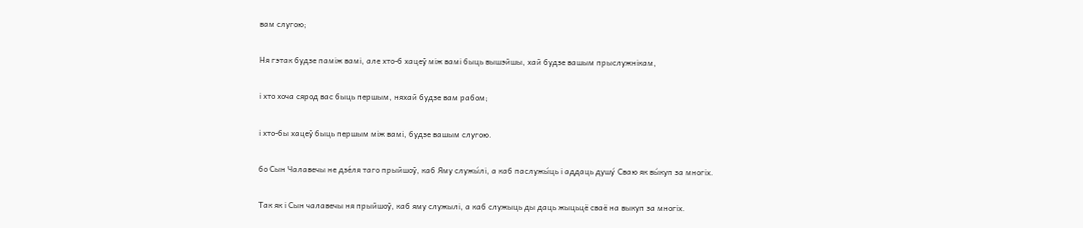вам слугою;

Ня гэтак будзе паміж вамі, але хто-б хацеў між вамі быць вышэйшы, хай будзе вашым прыслужнікам,

і хто хоча сярод вас быць першым, няхай будзе вам рабом;

і хто-бы хацеў быць першым між вамі, будзе вашым слугою.

бо Сын Чалавечы не дзе́ля таго прыйшоў, каб Яму служы́лі, а каб паслужы́ць і аддаць душу́ Сваю як вы́куп за многіх.

Так як і Сын чалавечы ня прыйшоў, каб яму служылі, а каб служыць ды даць жыцьцё сваё на выкуп за многіх.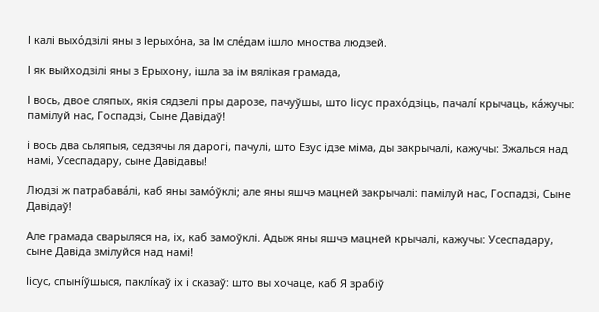І калі выхо́дзілі яны з Іерыхо́на, за Ім сле́дам ішло мноства людзей.

І як выйходзілі яны з Ерыхону, ішла за ім вялікая грамада,

І вось, двое сляпых, якія сядзелі пры дарозе, пачуўшы, што Іісус прахо́дзіць, пачалí крычаць, ка́жучы: памілуй нас, Госпадзі, Сыне Давідаў!

і вось два сьляпыя, седзячы ля дарогі, пачулі, што Езус ідзе міма, ды закрычалі, кажучы: Зжалься над намі, Усеспадару, сыне Давідавы!

Людзі ж патрабава́лі, каб яны замо́ўклі; але яны яшчэ мацней закрычалі: памілуй нас, Госпадзі, Сыне Давідаў!

Але грамада сварыляся на, іх, каб замоўклі. Адыж яны яшчэ мацней крычалі, кажучы: Усеспадару, сыне Давіда змілуйся над намі!

Іісус, спынíўшыся, паклíкаў іх і сказаў: што вы хочаце, каб Я зрабіў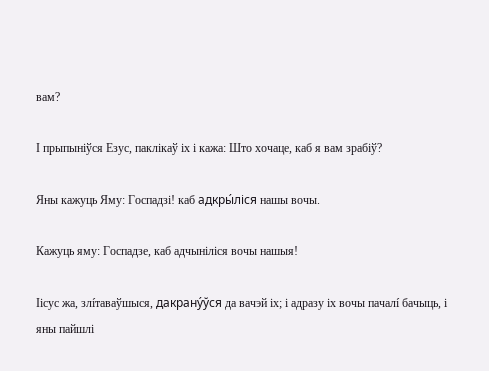вам?

І прыпыніўся Езус, паклікаў іх і кажа: Што хочаце, каб я вам зрабіў?

Яны кажуць Яму: Госпадзі! каб адкры́ліся нашы вочы.

Кажуць яму: Госпадзе, каб адчыніліся вочы нашыя!

Іісус жа, злíтаваўшыся, дакрану́ўся да вачэй іх; і адразу іх вочы пачалí бачыць, і яны пайшлі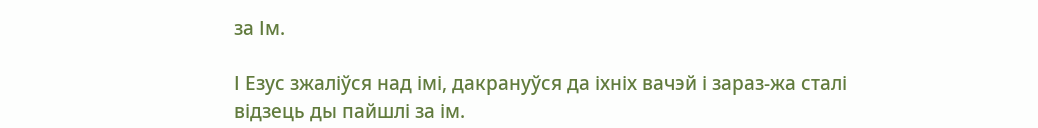за Ім.

І Езус зжаліўся над імі, дакрануўся да іхніх вачэй і зараз-жа сталі відзець ды пайшлі за ім.